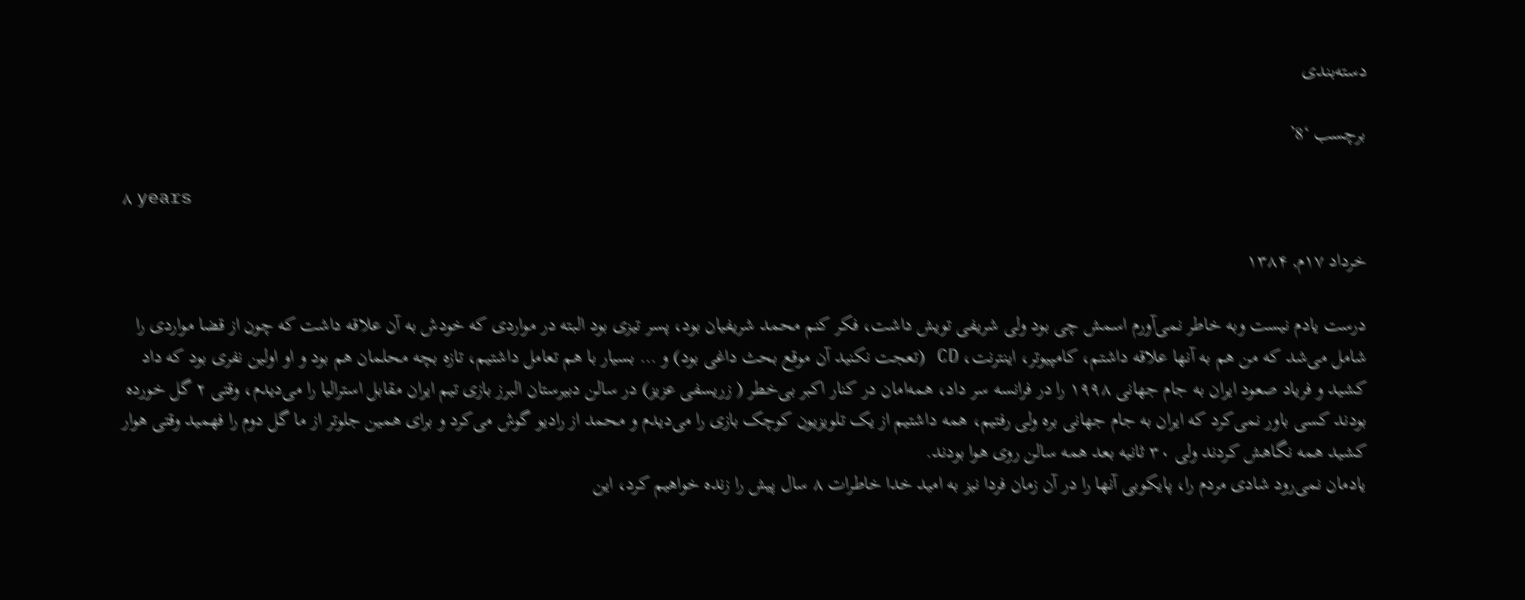دسته‌بندی

برچسب ‘8’

۸ years

خرداد ۱۷م, ۱۳۸۴

درست یادم نیست وبه خاطر نمی‌آورم اسمش چی بود ولی شریفی تویش داشت، فکر کنم محمد شریفیان بود، پسر تیزی بود البته در مواردی که خودش به آن علاقه داشت که چون از قضا مواردی را شامل می‌شد که من هم به آنها علاقه داشتم، کامپیوتر، اینترنت، CD (تعجت نکنید آن موقع بحث داغی بود) و … بسیار با هم تعامل داشتیم، تازه بچه محلمان هم بود و او اولین نفری بود که داد کشید و فریاد صعود ایران به جام جهانی ۱۹۹۸ را در فرانسه سر داد، همه‌امان در کنار اکبر بی‌خطر ( زریسفی عزیز) در سالن دبیرستان البرز بازی تیم ایران مقابل استرالیا را می‌دیدم، وقتی ۲ گل خورده بودند کسی باور نمی‌کرد که ایران به جام جهانی بره ولی رفتیم، همه داشتیم از یک تلویزیون کوچک بازی را می‌دیدم و محمد از رادیو گوش می‌کرد و برای همین جلوتر از ما گل دوم را فهمید وقتی هوار کشید همه نگاهش کردند ولی ۳۰ ثانیه بعد همه سالن روی هوا بودند.
یادمان نمی‌رود شادی مردم را، پایکوبی آنها را در آن زمان فردا نیز به امید خدا خاطرات ۸ سال پیش را زنده خواهیم کرد، این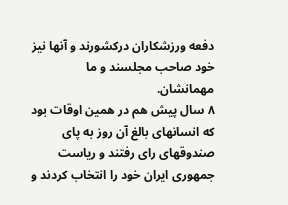دفعه ورزشکاران درکشورند و آنها نیز خود صاحب مجلسند و ما مهمانشان.
۸ سال پیش هم در همین اوقات بود که انسانهای بالغ آن روز به پای صندوقهای رای رفتند و ریاست جمهوری ایران خود را انتخاب کردند و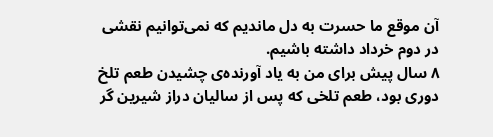آن موقع ما حسرت به دل ماندیم که نمی‌توانیم نقشی در دوم خرداد داشته باشیم.
۸ سال پیش برای من به یاد آورنده‌‌ی چشیدن طعم تلخ دوری بود، طعم تلخی که پس از سالیان دراز شیرین گر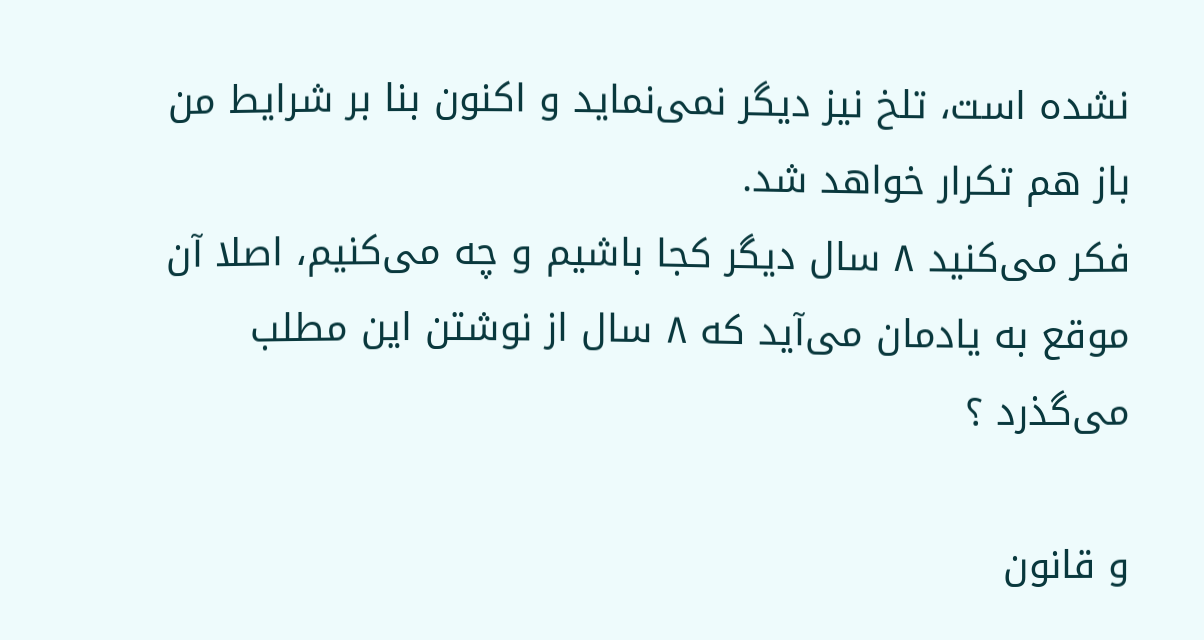نشده است، تلخ نیز دیگر نمی‌نماید و اکنون بنا بر شرایط من
باز هم تکرار خواهد شد.
فکر می‌کنید ۸ سال دیگر کجا باشیم و چه می‌کنیم، اصلا آن موقع به یادمان می‌آید که ۸ سال از نوشتن این مطلب می‌گذرد ؟

و قانون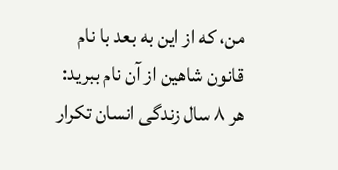من، که از این به بعد با نام قانون شاهین از آن نام ببرید:
هر ۸ سال زندگی انسان تکرار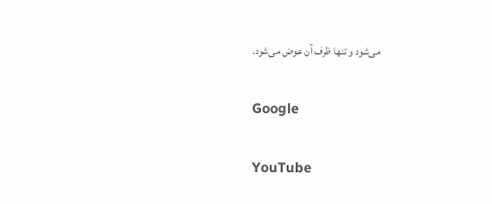می‌شود و تنها ظرف آن عوض می‌شود.

Google

YouTube